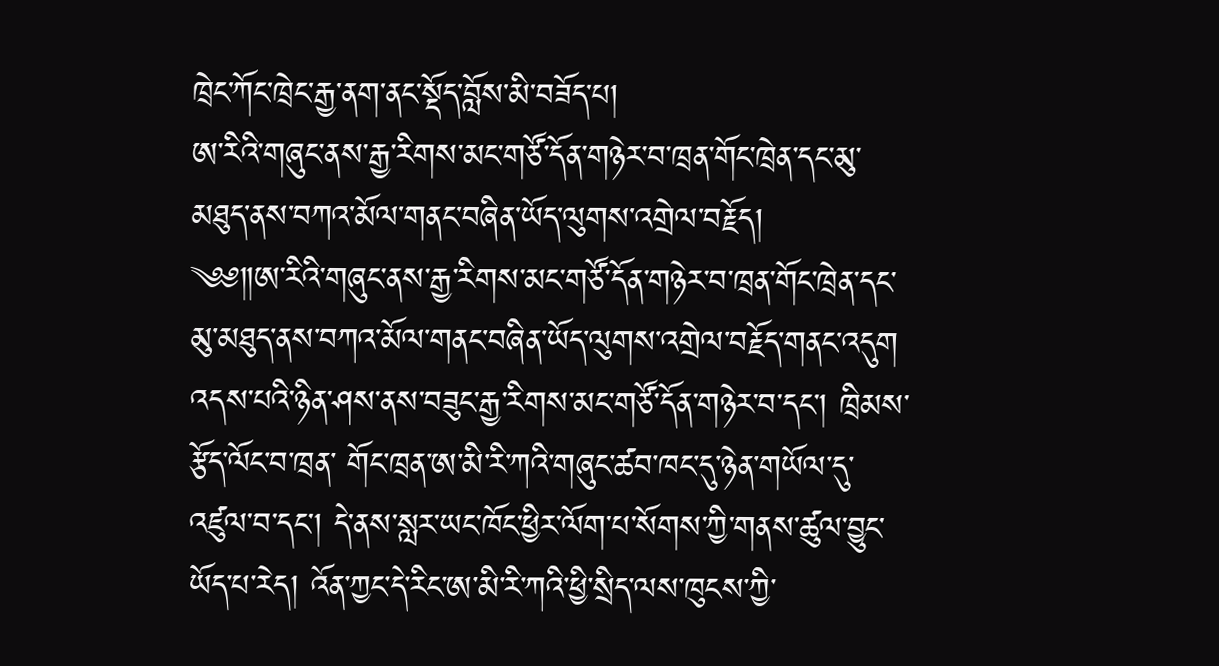ཁྲེང་ཀོང་ཁྲེང་རྒྱ་ནག་ནང་སྡོད་བློས་མི་བཟོད་པ།
ཨ་རིའི་གཞུང་ནས་རྒྱ་རིགས་མང་གཙོ་དོན་གཉེར་བ་ཁྲན་གོང་ཁྲེན་དང་མུ་མཐུད་ནས་བཀའ་མོལ་གནང་བཞིན་ཡོད་ལུགས་འགྲེལ་བརྗོད།
༄༅༎ཨ་རིའི་གཞུང་ནས་རྒྱ་རིགས་མང་གཙོ་དོན་གཉེར་བ་ཁྲན་གོང་ཁྲེན་དང་མུ་མཐུད་ནས་བཀའ་མོལ་གནང་བཞིན་ཡོད་ལུགས་འགྲེལ་བརྗོད་གནང་འདུག
འདས་པའི་ཉིན་ཤས་ནས་བཟུང་རྒྱ་རིགས་མང་གཙོ་དོན་གཉེར་བ་དང་། ཁྲིམས་རྩོད་ལོང་བ་ཁྲན་ གོང་ཁྲན་ཨ་མི་རི་ཀའི་གཞུང་ཚབ་ཁང་དུ་ཉེན་གཡོལ་དུ་འཛུལ་བ་དང་། དེ་ནས་སླར་ཡང་ཁོང་ཕྱིར་ལོག་པ་སོགས་ཀྱི་གནས་ཚུལ་བྱུང་ཡོད་པ་རེད། འོན་ཀྱང་དེ་རིང་ཨ་མི་རི་ཀའི་ཕྱི་སྲིད་ལས་ཁུངས་ཀྱི་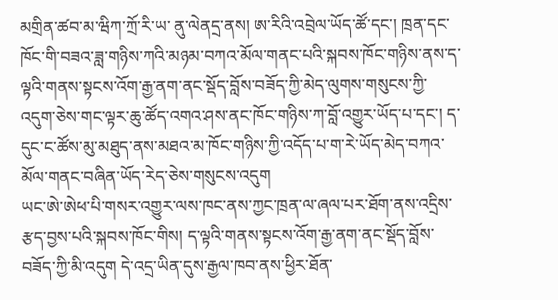མགྲིན་ཚབ་མ་ཝིཀ་ཀྲོ་རི་ཡ་ ནུ་ལེནདྲ་ནས། ཨ་རིའི་འབྲེལ་ཡོད་ཚོ་དང་། ཁྲན་དང་ཁོང་གི་བཟའ་ཟླ་གཉིས་ཀའི་མཉམ་བཀའ་མོལ་གནང་པའི་སྐབས་ཁོང་གཉིས་ནས་ད་ལྟའི་གནས་སྟངས་འོག་རྒྱ་ནག་ནང་སྡོད་བློས་བཟོད་ཀྱི་མེད་ལུགས་གསུངས་ཀྱི་འདུག་ཅེས་གང་ལྟར་ཆུ་ཚོད་འགའ་ཤས་ནང་ཁོང་གཉིས་ཀ་བློ་འགྱུར་ཡོད་པ་དང་། ད་དུང་ང་ཚོས་མུ་མཐུད་ནས་མཐའ་མ་ཁོང་གཉིས་ཀྱི་འདོད་པ་ག་རེ་ཡོད་མེད་བཀའ་མོལ་གནང་བཞིན་ཡོད་རེད་ཅེས་གསུངས་འདུག
ཡང་ཨེ་ཨེཕ་པི་གསར་འགྱུར་ལས་ཁང་ནས་ཀྱང་ཁྲན་ལ་ཞལ་པར་ཐོག་ནས་འདྲིས་རྩད་བྱས་པའི་སྐབས་ཁོང་གིས། ད་ལྟའི་གནས་སྟངས་འོག་རྒྱ་ནག་ནང་སྡོད་བློས་བཟོད་ཀྱི་མི་འདུག དེ་འདྲ་ཡིན་དུས་རྒྱལ་ཁབ་ནས་ཕྱིར་ཐོན་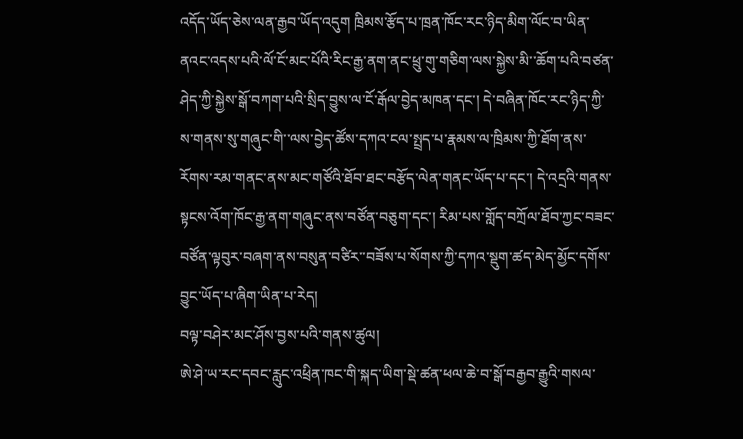འདོད་ཡོད་ཅེས་ལན་རྒྱབ་ཡོད་འདུག ཁྲིམས་རྩོད་པ་ཁྲན་ཁོང་རང་ཉིད་མིག་ལོང་བ་ཡིན་ནའང་འདས་པའི་ལོ་ངོ་མང་པོའི་རིང་རྒྱ་ནག་ནང་ཕྲུ་གུ་གཅིག་ལས་སྐྱེས་མི་་ཆོག་པའི་བཙན་ཤེད་ཀྱི་སྐྱེས་སྒོ་བཀག་པའི་སྲིད་བྱུས་ལ་ངོ་རྒོལ་བྱེད་མཁན་དང་། དེ་བཞིན་ཁོང་རང་ཉིད་ཀྱི་ས་གནས་སུ་གཞུང་གི་་ལས་བྱེད་ཚོས་དཀའ་ངལ་སྤྲད་པ་རྣམས་ལ་ཁྲིམས་ཀྱི་ཐོག་ནས་རོགས་རམ་གནང་ནས་མང་གཙོའི་ཐོབ་ཐང་བརྩོད་ལེན་གནང་ཡོད་པ་དང་། དེ་འདྲའི་གནས་སྟངས་འོག་ཁོང་རྒྱ་ནག་གཞུང་ནས་བཙོན་བཅུག་དང་། རིམ་པས་གློད་བཀྲོལ་ཐོབ་ཀྱང་བཟང་བཙོན་ལྟབུར་བཞག་ནས་བསུན་བཙིར་་བཟོས་པ་སོགས་ཀྱི་དཀའ་སྡུག་ཚད་མེད་མྱོང་དགོས་བྱུང་ཡོད་པ་ཞིག་ཡིན་པ་རེད།
བལྟ་བཤེར་མང་ཤོས་བྱས་པའི་གནས་ཚུལ།
ཨེ་ཤེ་ཡ་རང་དབང་རླུང་འཕྲིན་ཁང་གི་སྐད་ཡིག་སྡེ་ཚན་ཕལ་ཆེ་བ་སྒོ་བརྒྱབ་རྒྱུའི་གསལ་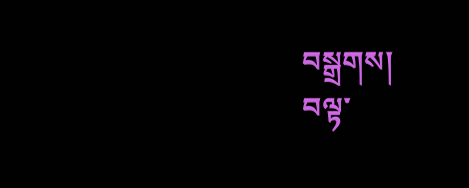བསྒྲགས།
བལྟ་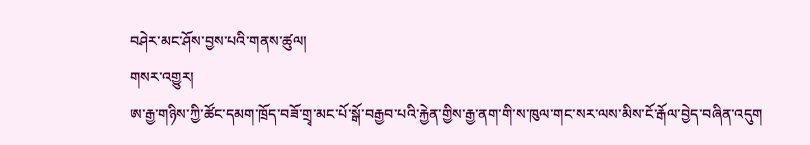བཤེར་མང་ཤོས་བྱས་པའི་གནས་ཚུལ།
གསར་འགྱུར།
ཨ་རྒྱ་གཉིས་ཀྱི་ཚོང་དམག་ཁྲོད་བཟོ་གྲྭ་མང་པོ་སྒོ་བརྒྱབ་པའི་རྐྱེན་གྱིས་རྒྱ་ནག་གི་ས་ཁུལ་གང་སར་ལས་མིས་ངོ་རྒོལ་བྱེད་བཞིན་འདུག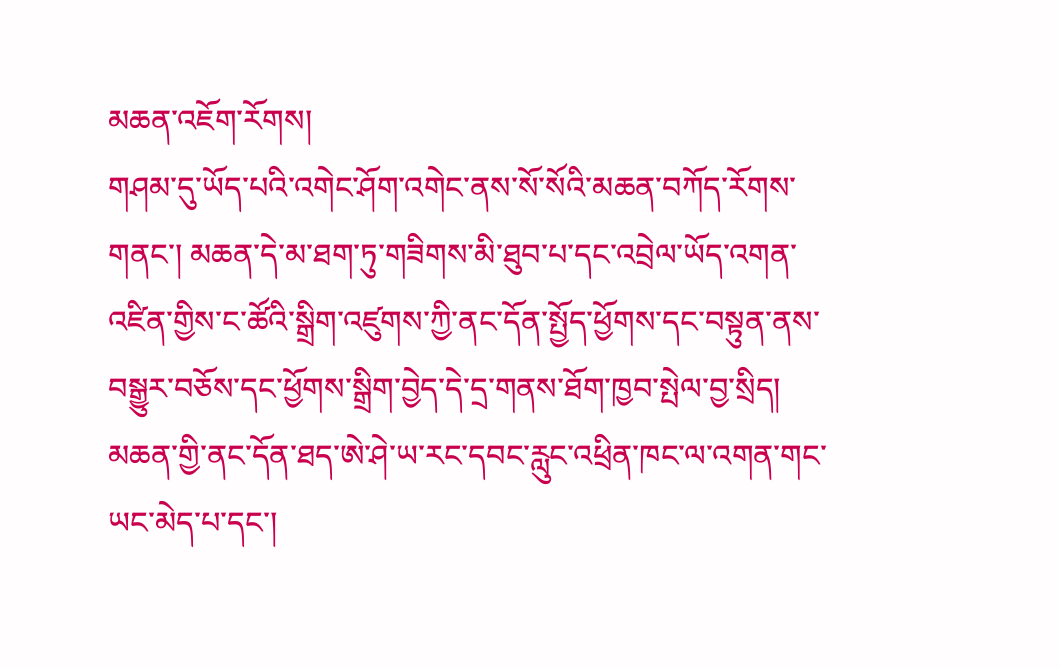མཆན་འཇོག་རོགས།
གཤམ་དུ་ཡོད་པའི་འགེང་ཤོག་འགེང་ནས་སོ་སོའི་མཆན་བཀོད་རོགས་གནང་། མཆན་དེ་མ་ཐག་ཏུ་གཟིགས་མི་ཐུབ་པ་དང་འབྲེལ་ཡོད་འགན་འཛིན་གྱིས་ང་ཚོའི་སྒྲིག་འཛུགས་ཀྱི་ནང་དོན་སྤྱོད་ཕྱོགས་དང་བསྟུན་ནས་བསྒྱུར་བཅོས་དང་ཕྱོགས་སྒྲིག་བྱེད་དེ་དྲ་གནས་ཐོག་ཁྱབ་སྤེལ་བྱ་སྲིད། མཆན་གྱི་ནང་དོན་ཐད་ཨེ་ཤེ་ཡ་རང་དབང་རླུང་འཕྲིན་ཁང་ལ་འགན་གང་ཡང་མེད་པ་དང་།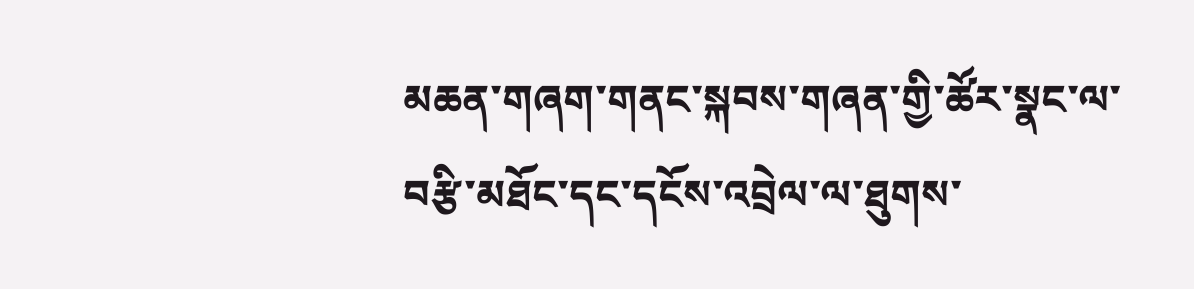མཆན་གཞག་གནང་སྐབས་གཞན་གྱི་ཚོར་སྣང་ལ་བརྩི་མཐོང་དང་དངོས་འབྲེལ་ལ་ཐུགས་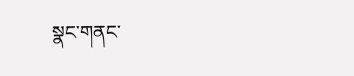སྣང་གནང་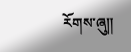རོགས་ཞུ༎